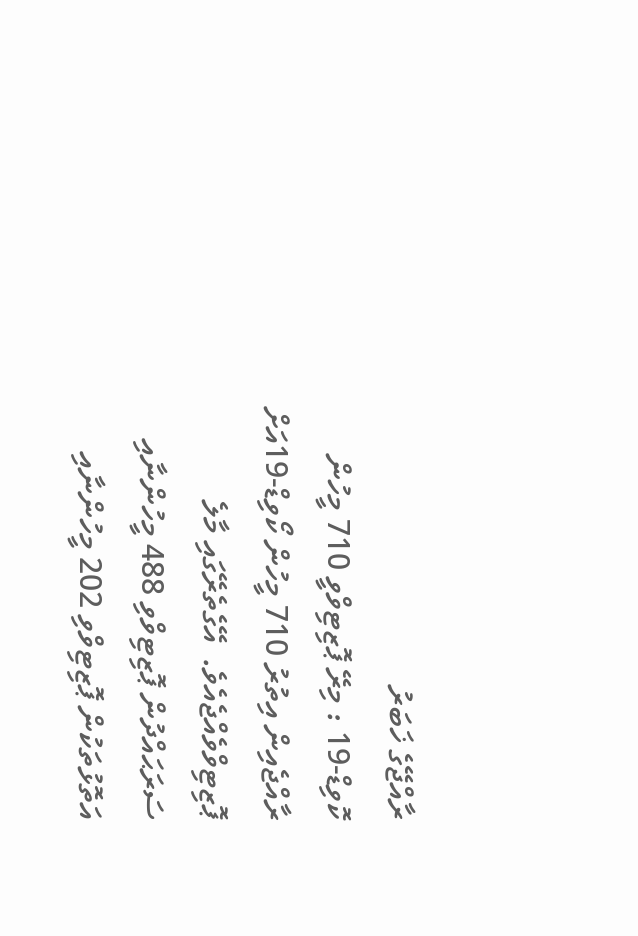ރާއްޖޭގެ ޚަބަރު
ކޮވިޑް-19 : މިރޭ ޕޮޒިޓިވްވީ 710 މީހުން
ރާއްޖެއިން އިތުރު 710 މީހުން ކޯވިޑް-19އަށް ޕޮޒިޓިވްވެއްޖެއެވެ.  އޭގެތެރޭގައި މާލެ ސަރަޙައްދުން ޕޮޒިޓިވްވި 488 މީހުންނާއި އަތޮޅުތަކުން ޕޮޒިޓިވްވި 202 މީހުންނާއި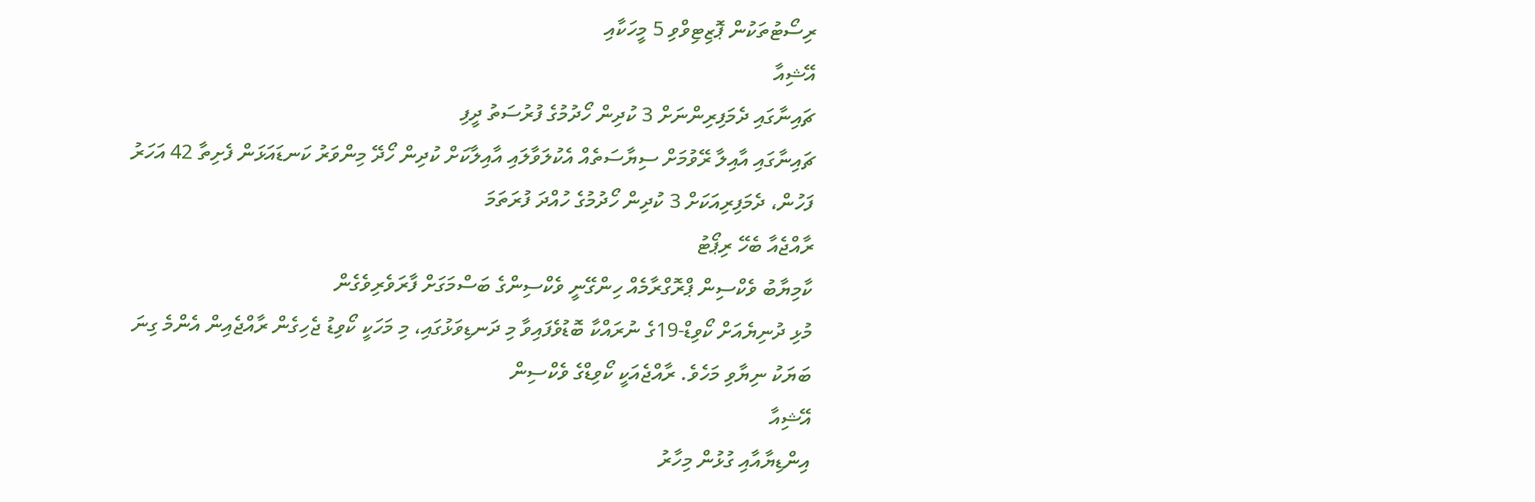ރިސޯޓުތަކުން ޕޮޒިޓިވްވި 5 މީހަކާއި
އޭޝިއާ
ޗައިނާގައި ދެމަފިރިންނަށް 3 ކުދިން ހޯދުމުގެ ފުރުސަތު ދީފި
ޗައިނާގައި އާއިލާ ރޭވުމަށް ސިޔާސަތެއް އެކުލަވާލައި އާއިލާކަށް ކުދިން ހޯދޭ މިންވަރު ކަނޑައަޅަން ފެށިތާ 42 އަހަރު ފަހުން، ދެމަފިރިއަކަށް 3 ކުދިން ހޯދުމުގެ ހުއްދަ ފުރަތަމަ
ރާއްޖެއާ ބެހޭ ރިޕޯޓު
ކާމިޔާބު ވެކްސިން ޕްރޮގްރާމެއް ހިންގޭނީ ވެކްސިންގެ ބަސްމަގަށް ފާރަވެރިވެގެން
މުޅި ދުނިޔެއަށް ކޯވިޑް-19ގެ ނުރައްކާ ބޮޑުވެފައިވާ މި ދަނޑިވަޅުގައި، މި މަހަކީ ކޯވިޑު ޖެހިގެން ރާއްޖެއިން އެންމެ ގިނަ ބަޔަކު ނިޔާވި މަހެވެ. ރާއްޖެއަކީ ކޯވިޑްގެ ވެކްސިން
އޭޝިއާ
އިންޑިޔާއާއި ގުޅުން މިހާރު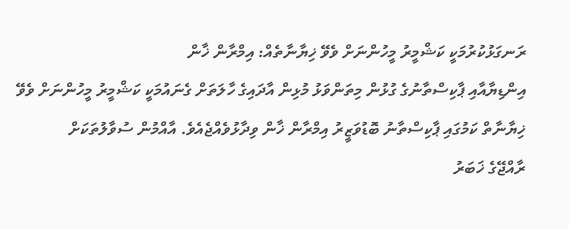ރަނގަޅުކުރުމަކީ ކަޝްމީރު މީހުންނަށް ވެވޭ ޚިޔާނާތެއް: އިމްރާން ޚާން
އިންޑިޔާއާއި ޕާކިސްތާނުގެ ގުޅުން މިތަންވަޅު މުޅިން އާދައިގެ ހާލަތަށް ގެނައުމަކީ ކަޝްމީރު މީހުންނަށް ވެވޭ ޚިޔާނާތް ކަމުގައި ޕާކިސްތާނު ބޮޑުވަޒީރު އިމްރާން ޚާން ވިދާޅުވެއްޖެއެވެ. އާއްމުން ސުވާލުތަކަށް
ރާއްޖޭގެ ޚަބަރު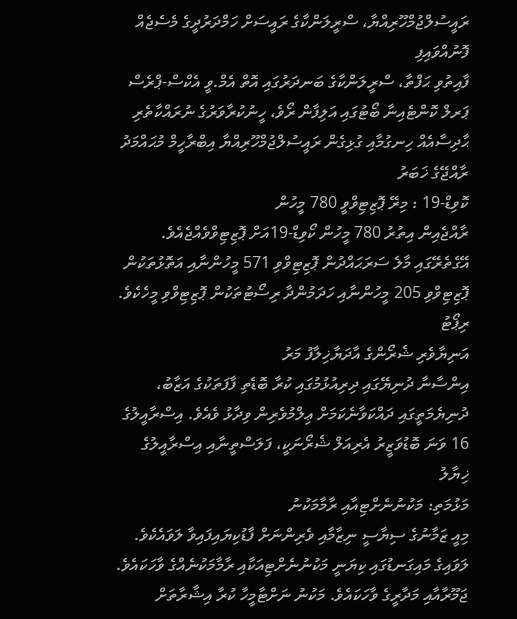ރައީސުލްޖުމްހޫރިއްޔާ، ސްރީލަންކާގެ ރައީސަށް ހަމްދަރުދީގެ މެސެޖެއް ފޮނުއްވައިފި
ފާއިތުވި ޙަފްތާ، ސްރީލަންކާގެ ބަނދަރުގައި އޮތް އެމް.ވީ އެކްސް-ޕްރެސް ޕަރލް ކޮންޓެއިނާ ބޯޓުގައި އަލިފާން ރޯވެ، ހީނުކުރާވަރުގެ ނުރައްކާތެރި ޙާދިސާއެއް ހިނގުމާއި ގުޅިގެން ރައީސުލްޖުމްހޫރިއްޔާ އިބްރާހީމް މުޙައްމަދު
ރާއްޖޭގެ ޚަބަރު
ކޮވިޑް-19 : މިރޭ ޕޮޒިޓިވްވީ 780 މީހުން
ރާއްޖެއިން އިތުރު 780 މީހުން ކޯވިޑް-19އަށް ޕޮޒިޓިވްވެއްޖެއެވެ.  އޭގެތެރޭގައި މާލެ ސަރަޙައްދުން ޕޮޒިޓިވްވި 571 މީހުންނާއި އަތޮޅުތަކުން ޕޮޒިޓިވްވި 205 މީހުންނާއި ހަދަމުންދާ ރިސޯޓުތަކުން ޕޮޒިޓިވްވި މީހެކެވެ.
ރިޕޯޓު
އަނިޔާވެރި ޝެރޯންގެ އާދަޔާޚިލާފު މަރު
އިންސާނާ ދުނިޔޭގައި ދިރިއުޅުމުގައި ކުރާ ބޮޑެތި ފާފަތަކުގެ އަޒާބު، ދުނިޔެމަތީގައި ދައްކަވާނެކަމަށް ޢިލްމުވެރިން ވިދާޅު ވެއެވެ. އިސްރާއީލުގެ 16 ވަނަ ބޮޑުވަޒީރު އެރިއަލް ޝެރޯނަކީ، ފަލަސްތީނާއި އިސްރާއީލުގެ
ޚިޔާލު
މަޅުމަތި: މަކުނުނެށްޓިއާއި ރާމާމަކުނު
މިއީ ޒަމާނުގެ ސިޔާސީ ނިޒާމާއި ވެރިންނަށް ފާޑުކިޔައިފައިވާ ލަވައެކެވެ. ލަވައިގެ މައިގަނޑުގައި ކިޔަނީ މަކުނުނެށްޓިއަކާއި ރާމާމަކުނެއްގެ ވާހަކައެވެ. ޖަމޫރާއާއި މަދާރީގެ ވާހަކައެވެ. މަކުނު ނަށްޓާމީހާ ކުރާ އިޝާރާތަށް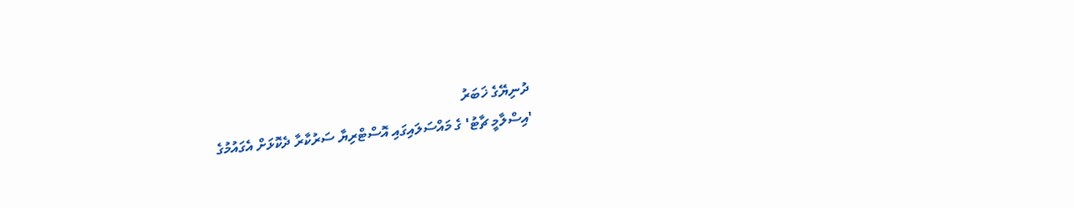ދުނިޔޭގެ ޚަބަރު
'އިސްލާމީ ޗާޓު' ގެ މައްސަލައިގައި އޮސްޓްރިޔާ ސަރުކާރާ ދެކޮޅަށް އެގައުމުގެ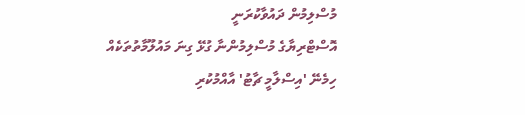މުސްލިމުން ދައުވާކުރަނީ
އޮސްޓްރިޔާގެ މުސްލިމުންނާ ގުޅޭ ގިނަ މައުލޫމާތުތަކެއް ހިމެނޭ 'އިސްލާމީ ޗާޓު' އާއްމުކުރި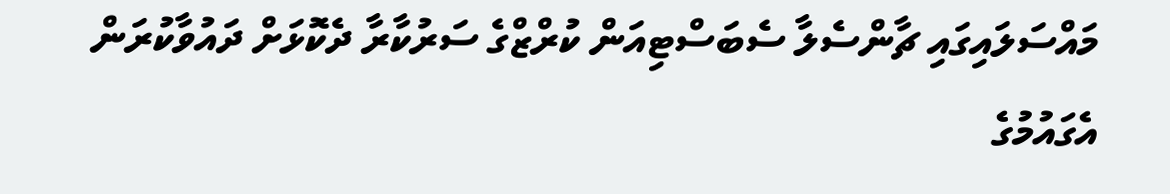މައްސަލައިގައި ޗާންސެލާ ސެބަސްޓިއަން ކުރްޒްގެ ސަރުކާރާ ދެކޮޅަށް ދައުވާކުރަން އެގައުމުގެ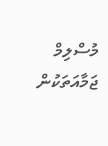މުސްލިމް ޖަމާއަތަކުން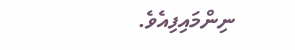ނިންމައިފިއެވެ.